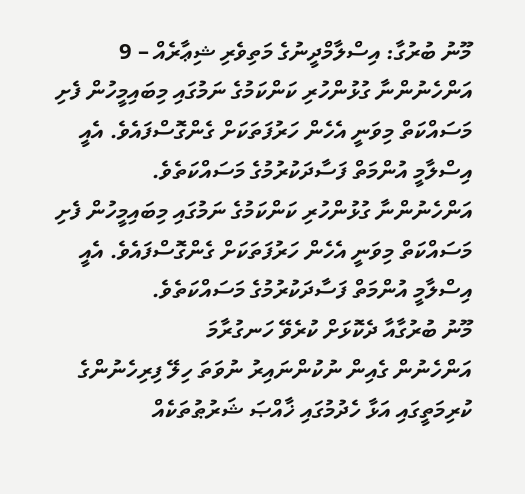މޫނު ބުރުގާ: އިސްލާމްދީނުގެ މަތިވެރި ޝިޢާރެއް – 9
އަންހެނުންނާ ގުޅުންހުރި ކަންކަމުގެ ނަމުގައި މިބައިމީހުން ފެށި މަސައްކަތް މިވަނީ އެހެން ހަރުފަތަކަށް ގެންގޮސްފައެވެ. އެއީ އިސްލާމީ އުންމަތް ފަސާދަކުރުމުގެ މަސައްކަތެވެ.
އަންހެނުންނާ ގުޅުންހުރި ކަންކަމުގެ ނަމުގައި މިބައިމީހުން ފެށި މަސައްކަތް މިވަނީ އެހެން ހަރުފަތަކަށް ގެންގޮސްފައެވެ. އެއީ އިސްލާމީ އުންމަތް ފަސާދަކުރުމުގެ މަސައްކަތެވެ.
މޫނު ބުރުގާއާ ދެކޮޅަށް ކުރެވޭ ހަނގުރާމަ
އަންހެނުން ގެއިން ނުކުންނައިރު ނުވަތަ ހިލޭ ފިރިހެނުންގެ ކުރިމަތީގައި އަޅާ ހެދުމުގައި ޚާއްޞަ ޝަރުޠުތަކެއް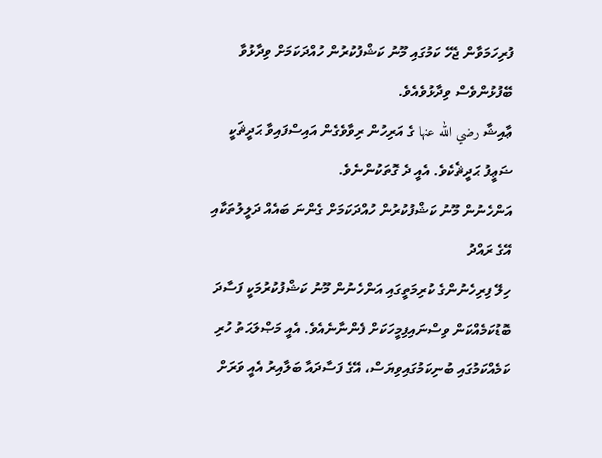ފުރިހަމަވާން ޖެހޭ ކަމުގައި މޫނު ކަޝްފުކުރުން ހުއްދަކަމަށް ވިދާޅުވާ ބޭފުޅުންވެސް ވިދާޅުވެއެވެ.
ޢާއިޝާ رضي الله عنها ގެ އަރިހުން ރިވާވެގެން އައިސްފައިވާ ޙަދީޘަކީ ޟަޢީފު ޙަދީޘެކެވެ. އެއީ ދެ ގޮތަކުންނެވެ.
އަންހެނުން މޫނު ކަޝްފުކުރުން ހުއްދަކަމަށް ގެންނަ ބައެއް ދަލީލުތަކާއި އޭގެ ރައްދު
ހިލޭ ފިރިހެނުންގެ ކުރިމަތީގައި އަންހެނުން މޫނު ކަޝްފުކުރުމަކީ ފަސާދަ ބޮޑުކަމެއްކަން ވިސްނައިފިމީހަކަށް ފެންނާނެއެވެ. އެއީ މަޞްލަޙަތު ހުރި ކަމެއްކަމުގައި ބުނިކަމުގައިވިޔަސް، އޭގެ ފަސާދައާ ބަލާއިރު އެއީ ވަރަށް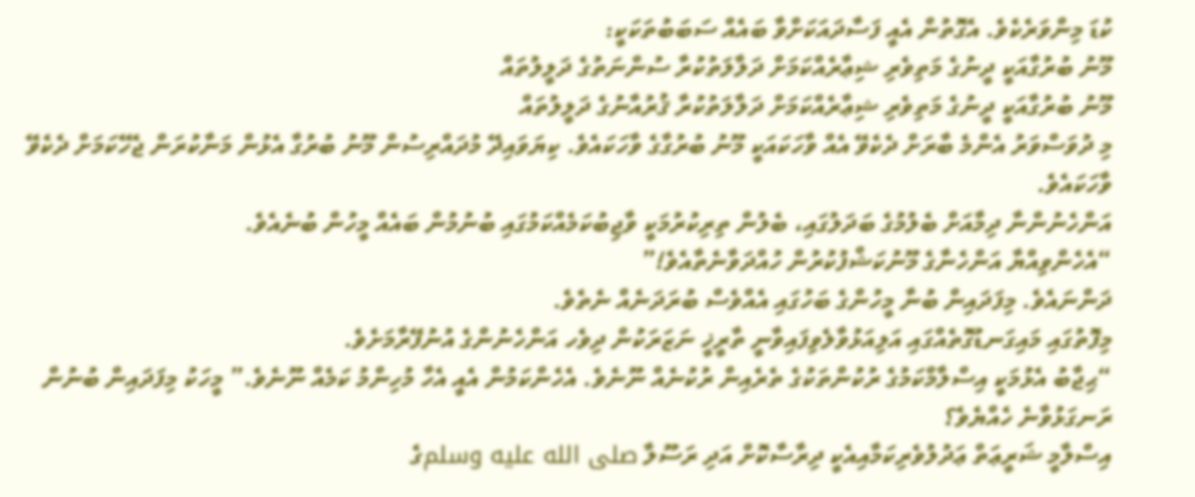ކުޑަ މިންވަރެކެވެ. އެގޮތުން އެއީ ފަސާދައަކަށްވާ ބައެއް ސަބަބުތަކަކީ:
މޫނު ބުރުގާއަކީ ދީނުގެ މަތިވެރި ޝިޢާރެއްކަމަށް ދަލާލަތުކުރާ ސުންނަތުގެ ދަލީލުތައް
މޫނު ބުރުގާއަކީ ދީނުގެ މަތިވެރި ޝިޢާރެއްކަމަށް ދަލާލަތުކުރާ ޤުރުއާނުގެ ދަލީލުތައް
މި ދުވަސްވަރު އެންމެ ބާރަށް ދެކެވޭ އެއް ވާހަކައަކީ މޫނު ބުރުގާގެ ވާހަކައެވެ. ކިޔަވައިދޭ މުދައްރިސުން މޫނު ބުރުގާ އެޅުން މަނާކުރަން ޖެހޭކަމަށް ދެކެވޭ ވާހަކައެވެ.
އަންހެނުންނާ ދިމާއަށް ބެލުމުގެ ބަދަލުގައި، ބެލުން ތިރިކުރުމަކީ ވާޖިބުކަމެއްކަމުގައި ބުނުމުން ބައެއް މީހުން ބުނެއެވެ.
“އެހެންވިއްޔާ އަންހެނާގެ މޫނުކަޝްފުކުރުން ހުއްދަވާނެތާއެވެ!”
ދަންނައެވެ. މިފަދައިން ބުނާ މީހުންގެ ބަހުގައި އެއްވެސް ބުރަދަނެއް ނެތެވެ.
މިފޮތުގައި މައިގަނޑުގޮތެއްގައި އަލިއަޅުވާލެވިފައިވާނީ ތާރީޚީ ނަޒަރަކުން ދިވެހ އަންހެނުންގެ އުނުފޭރާމަށެވެ.
“ޙިޖާބު އެޅުމަކީ އިސްލާމްކަމުގެ ރުކުންތަކުގެ ތެރެއިން ރުކުނެއް ނޫނެވެ. އެހެންކަމުން އެއީ އެހާ މުހިންމު ކަމެއް ނޫނެވެ.” މީހަކު މިފަދައިން ބުނުން ރަނގަޅުވާނެ ހެއްޔެވެ؟
އިސްލާމީ ޝަރީޢަތް ޢަދުލުވެރިކަމާއިއެކީ ދިރާސާކޮށް އަދި ރަސޫލާ صلى الله عليه وسلمގެ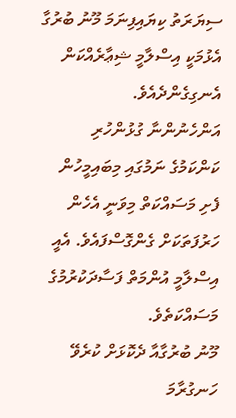ސިޔަރަތު ކިޔައިފިނަމަ މޫނު ބުރުގާ އެޅުމަކީ އިސްލާމީ ޝިޢާރެއްކަން އެނގިގެންދެއެވެ.
އަންހެނުންނާ ގުޅުންހުރި ކަންކަމުގެ ނަމުގައި މިބައިމީހުން ފެށި މަސައްކަތް މިވަނީ އެހެން ހަރުފަތަކަށް ގެންގޮސްފައެވެ. އެއީ އިސްލާމީ އުންމަތް ފަސާދަކުރުމުގެ މަސައްކަތެވެ.
މޫނު ބުރުގާއާ ދެކޮޅަށް ކުރެވޭ ހަނގުރާމަ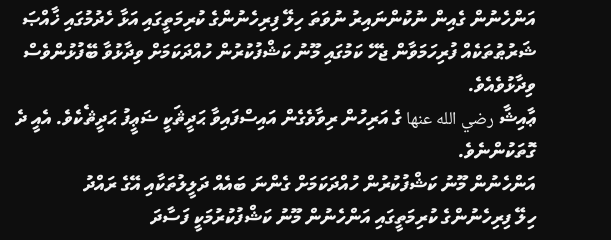އަންހެނުން ގެއިން ނުކުންނައިރު ނުވަތަ ހިލޭ ފިރިހެނުންގެ ކުރިމަތީގައި އަޅާ ހެދުމުގައި ޚާއްޞަ ޝަރުޠުތަކެއް ފުރިހަމަވާން ޖެހޭ ކަމުގައި މޫނު ކަޝްފުކުރުން ހުއްދަކަމަށް ވިދާޅުވާ ބޭފުޅުންވެސް ވިދާޅުވެއެވެ.
ޢާއިޝާ رضي الله عنها ގެ އަރިހުން ރިވާވެގެން އައިސްފައިވާ ޙަދީޘަކީ ޟަޢީފު ޙަދީޘެކެވެ. އެއީ ދެ ގޮތަކުންނެވެ.
އަންހެނުން މޫނު ކަޝްފުކުރުން ހުއްދަކަމަށް ގެންނަ ބައެއް ދަލީލުތަކާއި އޭގެ ރައްދު
ހިލޭ ފިރިހެނުންގެ ކުރިމަތީގައި އަންހެނުން މޫނު ކަޝްފުކުރުމަކީ ފަސާދަ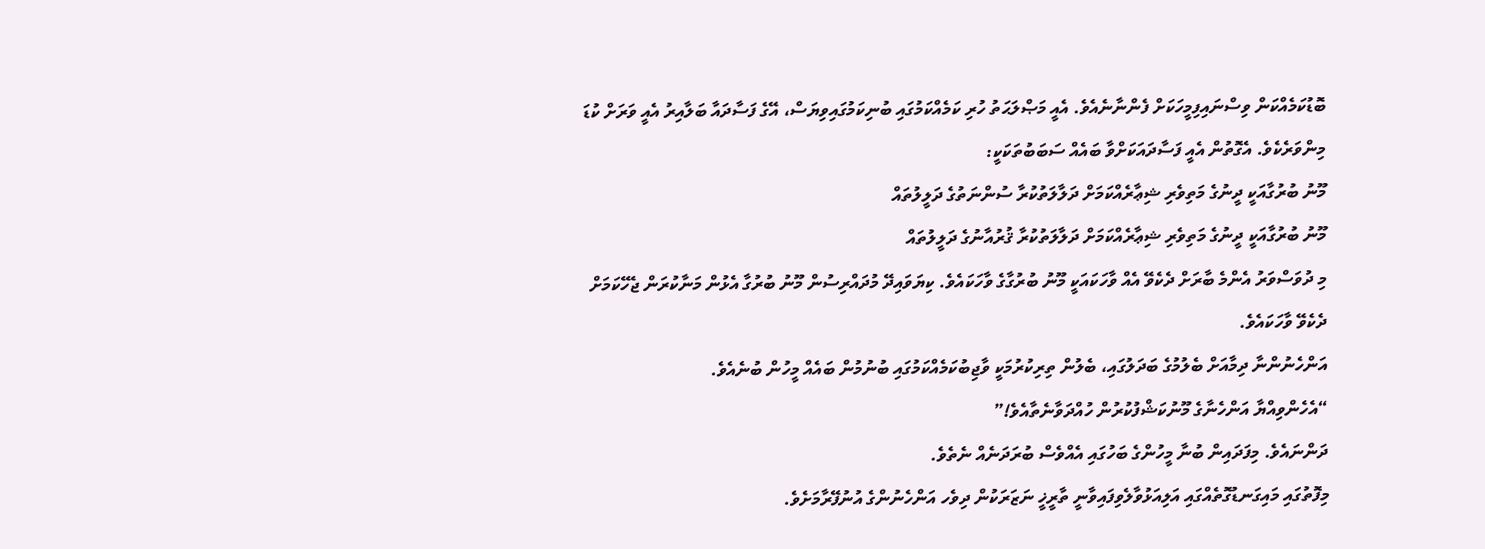ބޮޑުކަމެއްކަން ވިސްނައިފިމީހަކަށް ފެންނާނެއެވެ. އެއީ މަޞްލަޙަތު ހުރި ކަމެއްކަމުގައި ބުނިކަމުގައިވިޔަސް، އޭގެ ފަސާދައާ ބަލާއިރު އެއީ ވަރަށް ކުޑަ މިންވަރެކެވެ. އެގޮތުން އެއީ ފަސާދައަކަށްވާ ބައެއް ސަބަބުތަކަކީ:
މޫނު ބުރުގާއަކީ ދީނުގެ މަތިވެރި ޝިޢާރެއްކަމަށް ދަލާލަތުކުރާ ސުންނަތުގެ ދަލީލުތައް
މޫނު ބުރުގާއަކީ ދީނުގެ މަތިވެރި ޝިޢާރެއްކަމަށް ދަލާލަތުކުރާ ޤުރުއާނުގެ ދަލީލުތައް
މި ދުވަސްވަރު އެންމެ ބާރަށް ދެކެވޭ އެއް ވާހަކައަކީ މޫނު ބުރުގާގެ ވާހަކައެވެ. ކިޔަވައިދޭ މުދައްރިސުން މޫނު ބުރުގާ އެޅުން މަނާކުރަން ޖެހޭކަމަށް ދެކެވޭ ވާހަކައެވެ.
އަންހެނުންނާ ދިމާއަށް ބެލުމުގެ ބަދަލުގައި، ބެލުން ތިރިކުރުމަކީ ވާޖިބުކަމެއްކަމުގައި ބުނުމުން ބައެއް މީހުން ބުނެއެވެ.
“އެހެންވިއްޔާ އަންހެނާގެ މޫނުކަޝްފުކުރުން ހުއްދަވާނެތާއެވެ!”
ދަންނައެވެ. މިފަދައިން ބުނާ މީހުންގެ ބަހުގައި އެއްވެސް ބުރަދަނެއް ނެތެވެ.
މިފޮތުގައި މައިގަނޑުގޮތެއްގައި އަލިއަޅުވާލެވިފައިވާނީ ތާރީޚީ ނަޒަރަކުން ދިވެހ އަންހެނުންގެ އުނުފޭރާމަށެވެ.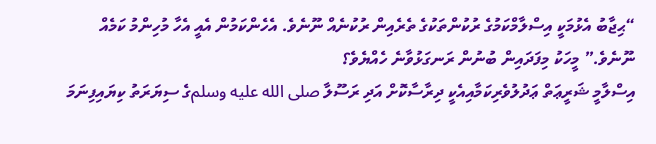“ޙިޖާބު އެޅުމަކީ އިސްލާމްކަމުގެ ރުކުންތަކުގެ ތެރެއިން ރުކުނެއް ނޫނެވެ. އެހެންކަމުން އެއީ އެހާ މުހިންމު ކަމެއް ނޫނެވެ.” މީހަކު މިފަދައިން ބުނުން ރަނގަޅުވާނެ ހެއްޔެވެ؟
އިސްލާމީ ޝަރީޢަތް ޢަދުލުވެރިކަމާއިއެކީ ދިރާސާކޮށް އަދި ރަސޫލާ صلى الله عليه وسلمގެ ސިޔަރަތު ކިޔައިފިނަމަ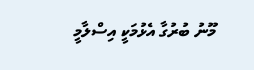މޫނު ބުރުގާ އެޅުމަކީ އިސްލާމީ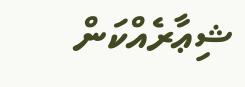ޝިޢާރެއްކަން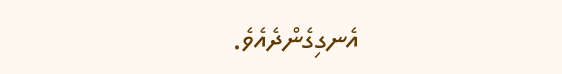އެނގިގެންދެއެވެ.